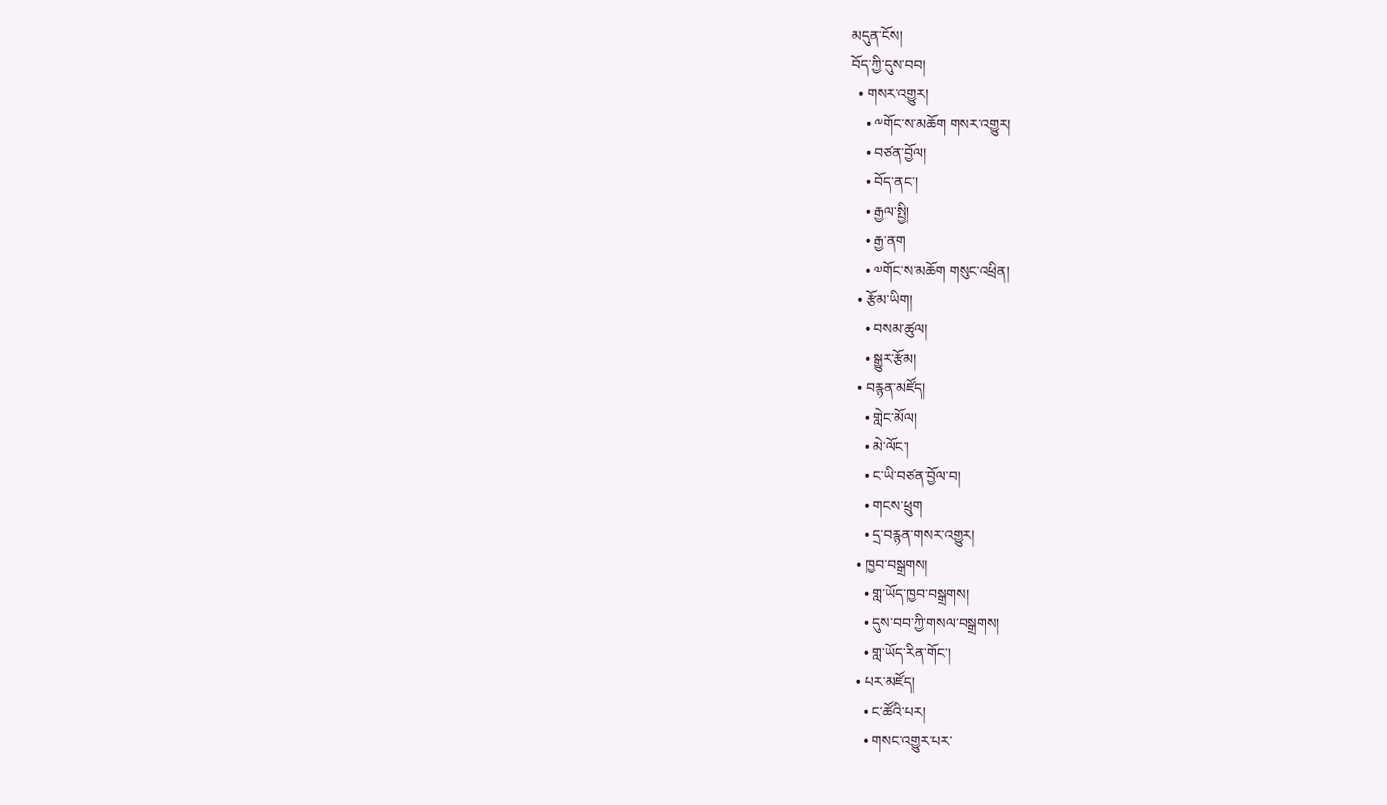མདུན་ངོས།
བོད་ཀྱི་དུས་བབ།
  • གསར་འགྱུར།
    • ༸གོང་ས་མཆོག གསར་འགྱུར།
    • བཙན་བྱོལ།
    • བོད་ནང་།
    • རྒྱལ་སྤྱི།
    • རྒྱ་ནག
    • ༧གོང་ས་མཆོག གསུང་འཕྲིན།
  • རྩོམ་ཡིག།
    • བསམ་ཚུལ།
    • སྒྱུར་རྩོམ།
  • བརྙན་མཛོད།
    • གླེང་མོལ།
    • མེ་ལོང་།
    • ང་ཡི་བཙན་བྱོལ་བ།
    • གངས་ཕྲུག
    • དྲ་བརྙན་གསར་འགྱུར།
  • ཁྱབ་བསྒྲགས།
    • གླ་ཡོད་ཁྱབ་བསྒྲགས།
    • དུས་བབ་ཀྱི་གསལ་བསྒྲགས།
    • གླ་ཡོད་རིན་གོང་།
  • པར་མཛོད།
    • ང་ཚོའི་པར།
    • གསང་འགྱུར་པར་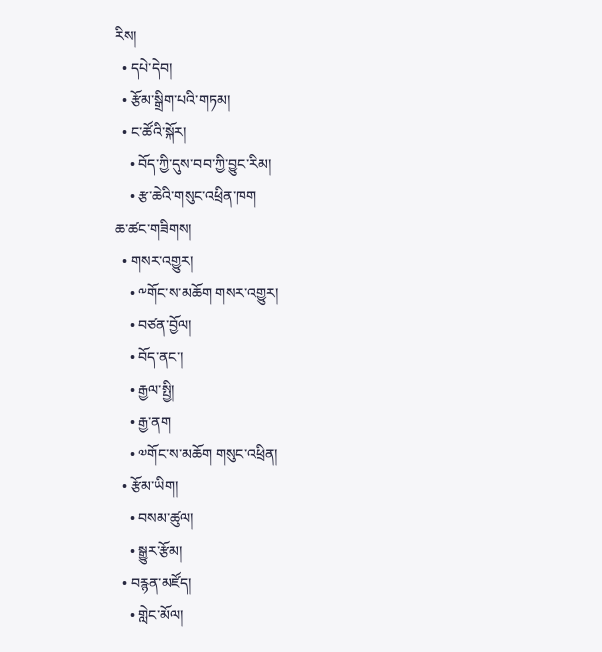རིས།
  • དཔེ་དེབ།
  • རྩོམ་སྒྲིག་པའི་གཏམ།
  • ང་ཚོའི་སྐོར།
    • བོད་ཀྱི་དུས་བབ་ཀྱི་བྱུང་རིམ།
    • རྩ་ཆེའི་གསུང་འཕྲིན་ཁག
ཆ་ཚང་གཟིགས།
  • གསར་འགྱུར།
    • ༸གོང་ས་མཆོག གསར་འགྱུར།
    • བཙན་བྱོལ།
    • བོད་ནང་།
    • རྒྱལ་སྤྱི།
    • རྒྱ་ནག
    • ༧གོང་ས་མཆོག གསུང་འཕྲིན།
  • རྩོམ་ཡིག།
    • བསམ་ཚུལ།
    • སྒྱུར་རྩོམ།
  • བརྙན་མཛོད།
    • གླེང་མོལ།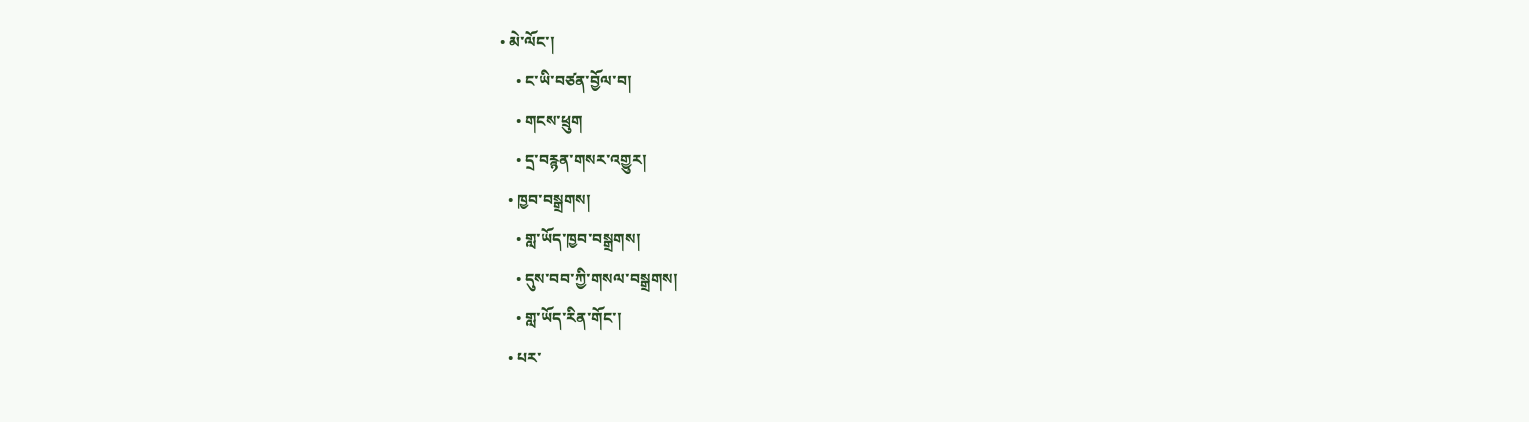• མེ་ལོང་།
    • ང་ཡི་བཙན་བྱོལ་བ།
    • གངས་ཕྲུག
    • དྲ་བརྙན་གསར་འགྱུར།
  • ཁྱབ་བསྒྲགས།
    • གླ་ཡོད་ཁྱབ་བསྒྲགས།
    • དུས་བབ་ཀྱི་གསལ་བསྒྲགས།
    • གླ་ཡོད་རིན་གོང་།
  • པར་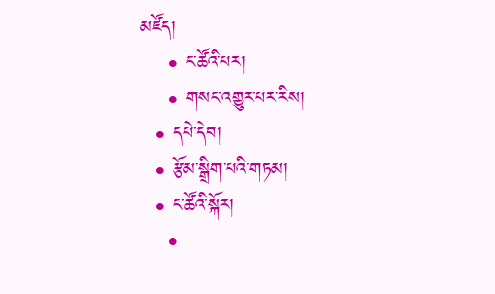མཛོད།
    • ང་ཚོའི་པར།
    • གསང་འགྱུར་པར་རིས།
  • དཔེ་དེབ།
  • རྩོམ་སྒྲིག་པའི་གཏམ།
  • ང་ཚོའི་སྐོར།
    •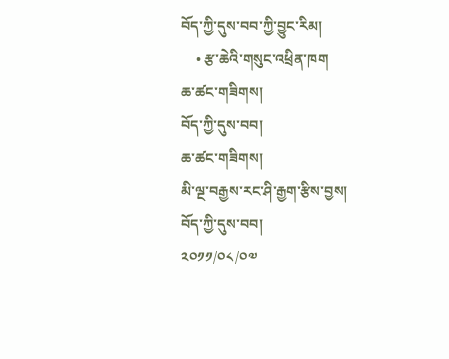བོད་ཀྱི་དུས་བབ་ཀྱི་བྱུང་རིམ།
    • རྩ་ཆེའི་གསུང་འཕྲིན་ཁག
ཆ་ཚང་གཟིགས།
བོད་ཀྱི་དུས་བབ།
ཆ་ཚང་གཟིགས།
མི་ལྔ་བརྒྱས་རང་ཤི་རྒྱག་རྩིས་བྱས།
བོད་ཀྱི་དུས་བབ།
༢༠༡༡/༠༨/༠༧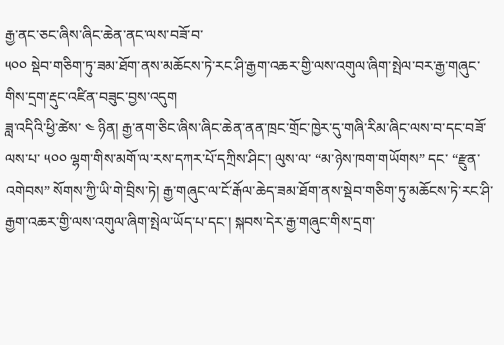རྒྱ་ནང་ཅང་ཞིས་ཞིང་ཆེན་ནང་ལས་བཟོ་བ་
༥༠༠ སྡེབ་གཅིག་ཏུ་ཟམ་ཐོག་ནས་མཆོངས་ཏེ་རང་ཤི་རྒྱག་འཆར་གྱི་ལས་འགུལ་ཞིག་སྤེལ་བར་རྒྱ་གཞུང་གིས་དྲག་རྡུང་འཛིན་བཟུང་བྱས་འདུག
ཟླ་འདིའི་ཕྱི་ཚེས་ ༤ ཉིན། རྒྱ་ནག་ཅིང་ཞིས་ཞིང་ཆེན་ནན་ཁྲང་གྲོང་ཁྱེར་དུ་གཞི་རིམ་ཞིང་ལས་བ་དང་བཟོ་ལས་པ་ ༥༠༠ ལྷག་གིས་མགོ་ལ་རས་དཀར་པོ་དཀྲིས་ཤིང་། ལུས་ལ་ “མ་ཉེས་ཁག་གཡོགས” དང་ “རྫུན་འགེབས” སོགས་ཀྱི་ཡི་གེ་བྲིས་ཏེ། རྒྱ་གཞུང་ལ་ངོ་རྒོལ་ཆེད་ཟམ་ཐོག་ནས་སྡེབ་གཅིག་ཏུ་མཆོངས་ཏེ་རང་ཤི་རྒྱག་འཆར་གྱི་ལས་འགུལ་ཞིག་སྤེལ་ཡོད་པ་དང་། སྐབས་དེར་རྒྱ་གཞུང་གིས་དྲག་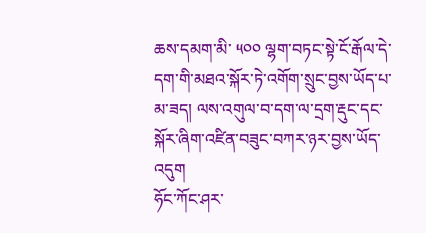ཆས་དམག་མི་ ༥༠༠ ལྷག་བཏང་སྟེ་ངོ་རྒོལ་དེ་དག་གི་མཐའ་སྐོར་ཏེ་འགོག་སྲུང་བྱས་ཡོད་པ་མ་ཟད། ལས་འགུལ་བ་དག་ལ་དྲག་རྡུང་དང་སྐོར་ཞིག་འཛིན་བཟུང་བཀར་ཉར་བྱས་ཡོད་འདུག
ཧོང་ཀོང་ཤར་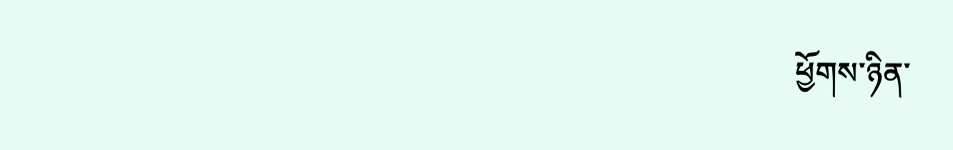ཕྱོགས་ཉིན་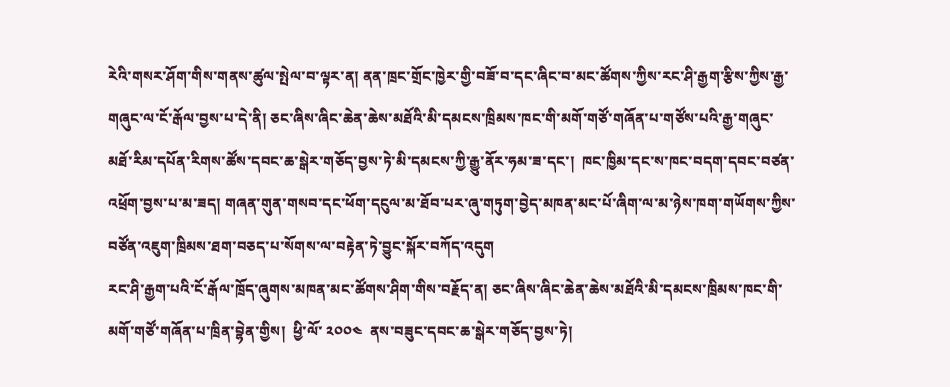རེའི་གསར་ཤོག་གིས་གནས་ཚུལ་སྤེལ་བ་ལྟར་ན། ནན་ཁྲང་གྲོང་ཁྱེར་གྱི་བཟོ་བ་དང་ཞིང་བ་མང་ཚོགས་ཀྱིས་རང་ཤི་རྒྱག་རྩིས་ཀྱིས་རྒྱ་གཞུང་ལ་ངོ་རྒོལ་བྱས་པ་དེ་ནི། ཅང་ཞིས་ཞིང་ཆེན་ཆེས་མཐོའི་མི་དམངས་ཁྲིམས་ཁང་གི་མགོ་གཙོ་གཞོན་པ་གཙོས་པའི་རྒྱ་གཞུང་མཐོ་རིམ་དཔོན་རིགས་ཚོས་དབང་ཆ་སྒེར་གཅོད་བྱས་ཏེ་མི་དམངས་ཀྱི་རྒྱུ་ནོར་ཧམ་ཟ་དང་།  ཁང་ཁྱིམ་དང་ས་ཁང་བདག་དབང་བཙན་འཕྲོག་བྱས་པ་མ་ཟད། གཞན་གུན་གསབ་དང་ཕོག་དངུལ་མ་ཐོབ་པར་ཞུ་གཏུག་བྱེད་མཁན་མང་པོ་ཞིག་ལ་མ་ཉེས་ཁག་གཡོགས་ཀྱིས་བཙོན་འཇུག་ཁྲིམས་ཐག་བཅད་པ་སོགས་ལ་བརྟེན་ཏེ་བྱུང་སྐོར་བཀོད་འདུག
རང་ཤི་རྒྱག་པའི་ངོ་རྒོལ་ཁྲོད་ཞུགས་མཁན་མང་ཚོགས་ཤིག་གིས་བརྗོད་ན། ཅང་ཞིས་ཞིང་ཆེན་ཆེས་མཐོའི་མི་དམངས་ཁྲིམས་ཁང་གི་མགོ་གཙོ་གཞོན་པ་ཁྲིན་བྷེན་གྱིས།  ཕྱི་ལོ་ ༢༠༠༤  ནས་བཟུང་དབང་ཆ་སྒེར་གཅོད་བྱས་ཏེ།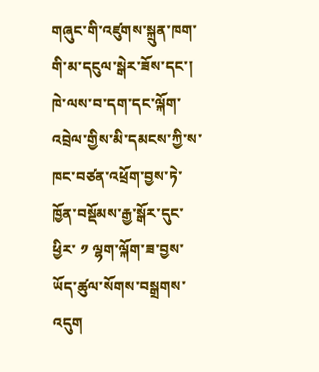གཞུང་གི་འཛུགས་སྐྲུན་ཁག་གི་མ་དངུལ་སྒེར་ཟོས་དང་། ཁེ་ལས་བ་དག་དང་ལྐོག་འབྲེལ་གྱིས་མི་དམངས་ཀྱི་ས་ཁང་བཙན་འཕྲོག་བྱས་ཏེ་ཁྱོན་བསྡོམས་རྒྱ་སྒོར་དུང་ཕྱིར་ ༡ ལྷག་ལྐོག་ཟ་བྱས་ཡོད་ཚུལ་སོགས་བསྒྲགས་འདུག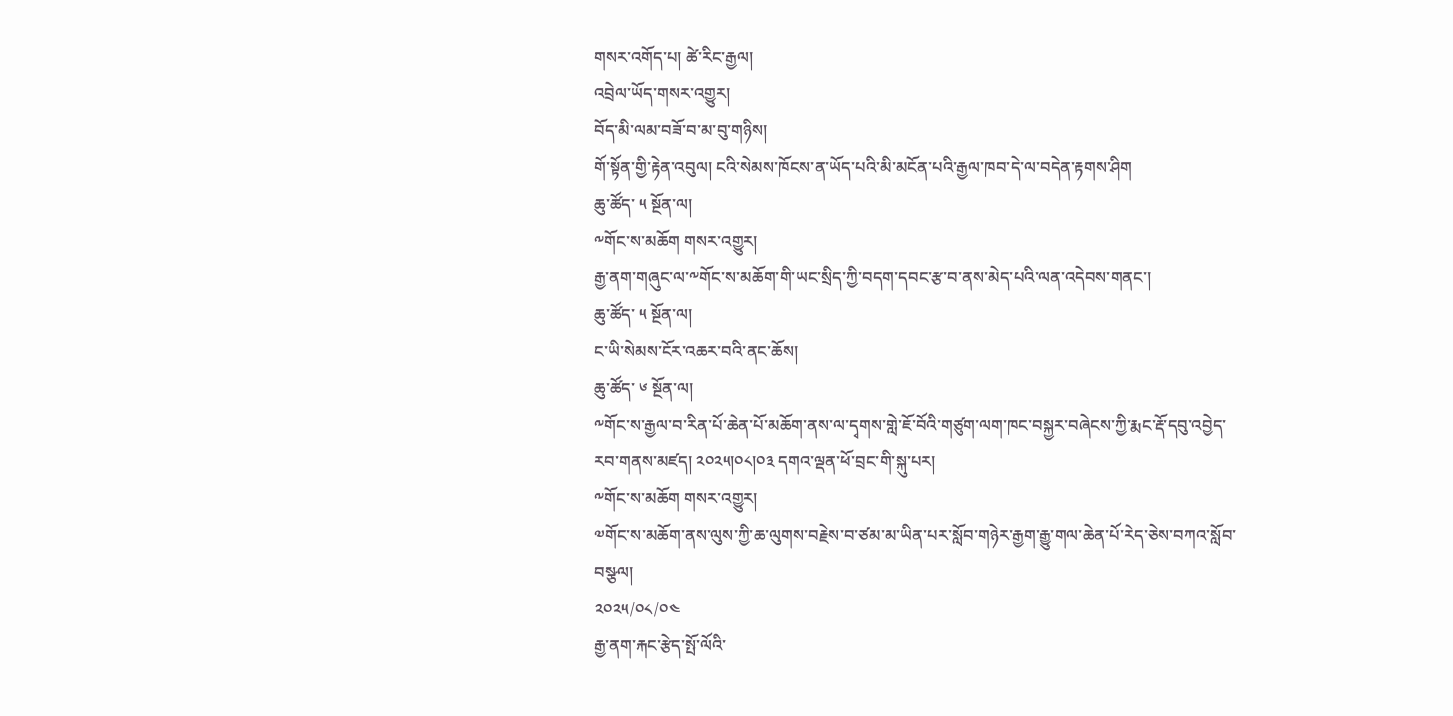གསར་འགོད་པ། ཚེ་རིང་རྒྱལ།
འབྲེལ་ཡོད་གསར་འགྱུར།
བོད་མི་ལམ་བཟོ་བ་མ་བུ་གཉིས།
གོ་སྟོན་གྱི་རྟེན་འབུལ། ངའི་སེམས་ཁོངས་ན་ཡོད་པའི་མི་མངོན་པའི་རྒྱལ་ཁབ་དེ་ལ་བདེན་རྟགས་ཤིག
ཆུ་ཚོད་ ༥ སྔོན་ལ།
༸གོང་ས་མཆོག གསར་འགྱུར།
རྒྱ་ནག་གཞུང་ལ་༸གོང་ས་མཆོག་གི་ཡང་སྲིད་ཀྱི་བདག་དབང་རྩ་བ་ནས་མེད་པའི་ལན་འདེབས་གནང་།
ཆུ་ཚོད་ ༥ སྔོན་ལ།
ང་ཡི་སེམས་ངོར་འཆར་བའི་ནང་ཆོས།
ཆུ་ཚོད་ ༦ སྔོན་ལ།
༸གོང་ས་རྒྱལ་བ་རིན་པོ་ཆེན་པོ་མཆོག་ནས་ལ་དྭགས་གླེ་ཇོ་བོའི་གཙུག་ལག་ཁང་བསྐྱར་བཞེངས་ཀྱི་རྨང་རྡོ་དབུ་འབྱེད་རབ་གནས་མཛད། ༢༠༢༥།༠༨།༠༣ དགའ་ལྡན་ཕོ་བྲང་གི་སྐུ་པར།
༸གོང་ས་མཆོག གསར་འགྱུར།
༧གོང་ས་མཆོག་ནས་ལུས་ཀྱི་ཆ་ལུགས་བརྗེས་བ་ཙམ་མ་ཡིན་པར་སློབ་གཉེར་རྒྱག་རྒྱུ་གལ་ཆེན་པོ་རེད་ཅེས་བཀའ་སློབ་བསྩལ།
༢༠༢༥/༠༨/༠༤
རྒྱ་ནག་རྐང་རྩེད་སྤོ་ལོའི་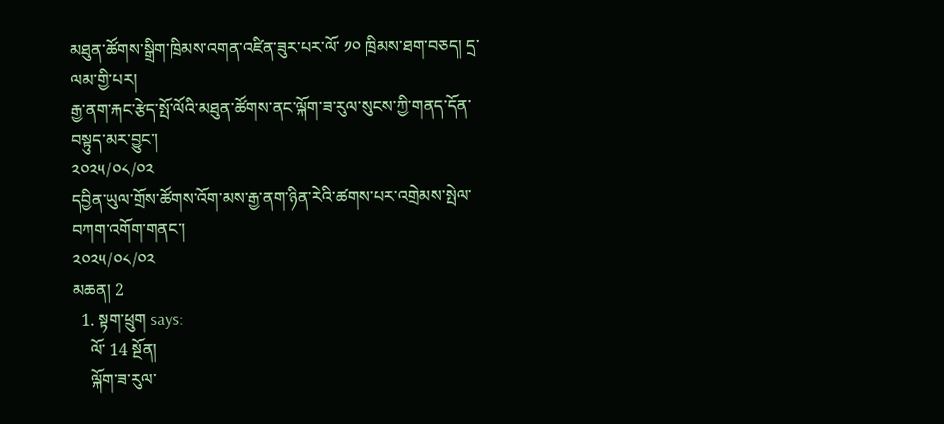མཐུན་ཚོགས་སྒྲིག་ཁྲིམས་འགན་འཛིན་ཟུར་པར་ལོ་ ༡༠ ཁྲིམས་ཐག་བཅད། དྲ་ལམ་གྱི་པར།
རྒྱ་ནག་རྐང་རྩེད་སྤོ་ལོའི་མཐུན་ཚོགས་ནང་ལྐོག་ཟ་རུལ་སུངས་ཀྱི་གནད་དོན་བསྟུད་མར་བྱུང་།
༢༠༢༥/༠༨/༠༢
དབྱིན་ཡུལ་གྲོས་ཚོགས་འོག་མས་རྒྱ་ནག་ཉིན་རེའི་ཚགས་པར་འགྲེམས་སྤེལ་བཀག་འགོག་གནང་།
༢༠༢༥/༠༨/༠༢
མཆན། 2
  1. སྟག་ཕྲུག says:
    ལོ་ 14 སྔོན།
    ལྐོག་ཟ་རུལ་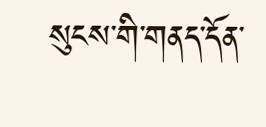སུངས་གི་གནད་དོན་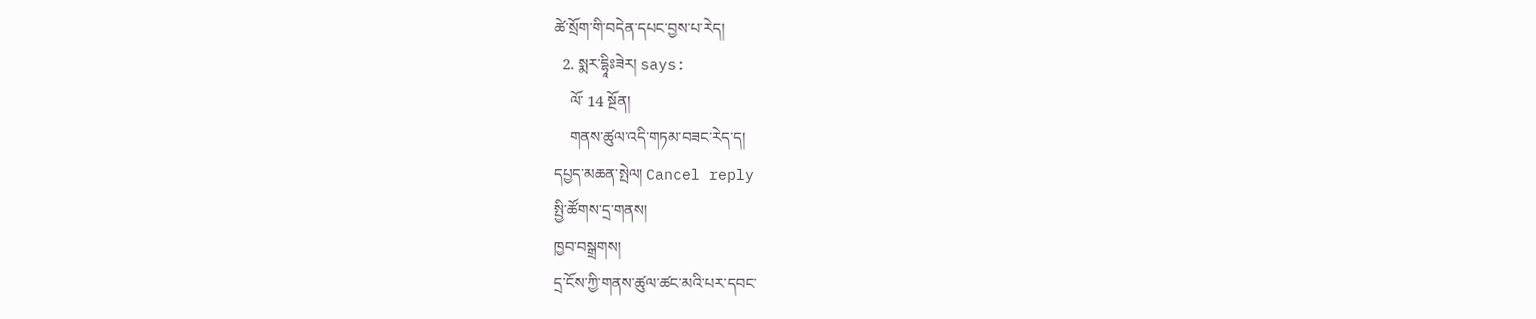ཚེ་སྲོག་གི་བདེན་དཔང་བྱས་པ་རེད།
  2. སྨར་དྷཱིཿཟེར། says:
    ལོ་ 14 སྔོན།
    གནས་ཚུལ་འདི་གཏམ་བཟང་རེད་ད།
དཔྱད་མཆན་སྤེལ། Cancel reply
སྤྱི་ཚོགས་དྲ་གནས།
ཁྱབ་བསྒྲགས།
དྲ་ངོས་ཀྱི་གནས་ཚུལ་ཚང་མའི་པར་དབང་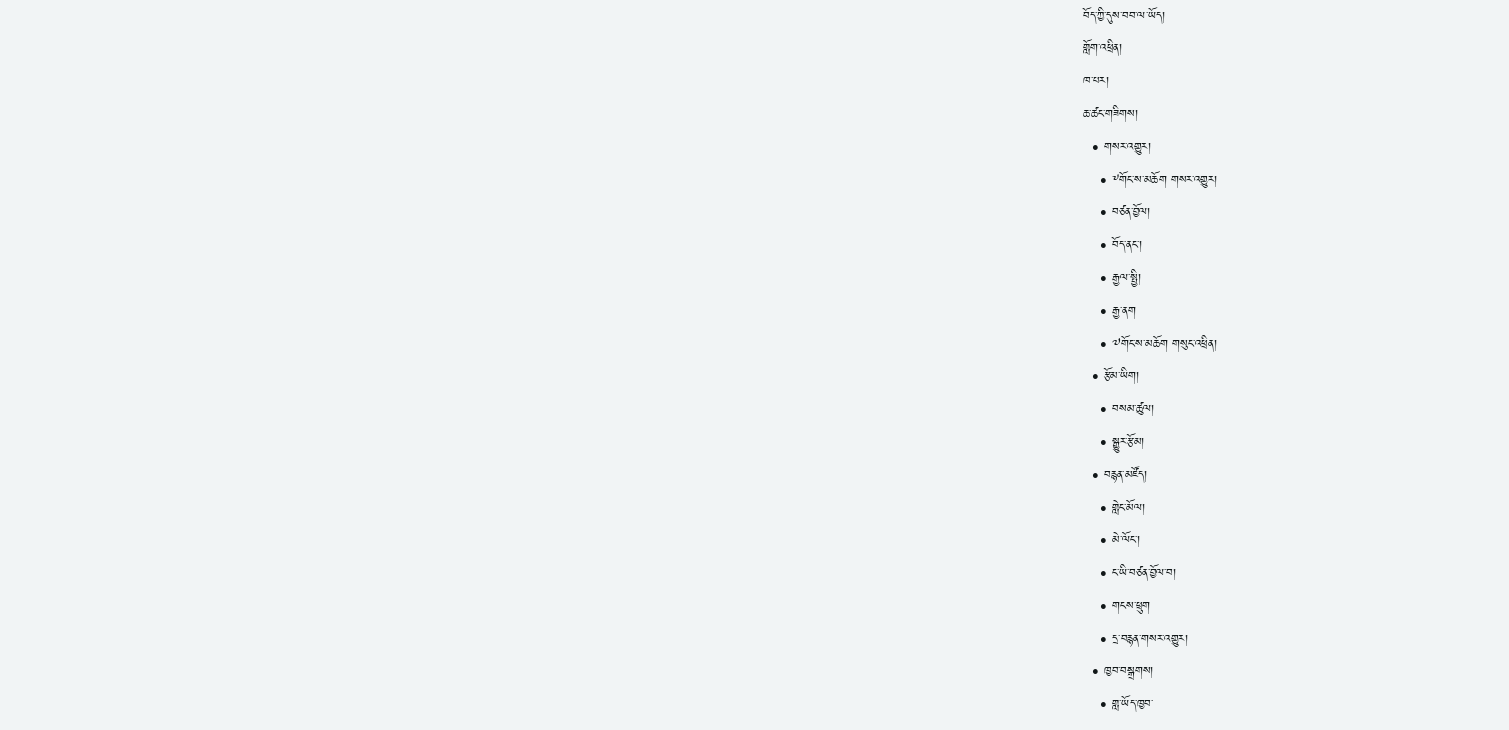བོད་ཀྱི་དུས་བབ་ལ་ཡོད།
གློག་འཕྲིན།
ཁ་པར།
ཆ་ཚང་གཟིགས།
  • གསར་འགྱུར།
    • ༸གོང་ས་མཆོག གསར་འགྱུར།
    • བཙན་བྱོལ།
    • བོད་ནང་།
    • རྒྱལ་སྤྱི།
    • རྒྱ་ནག
    • ༧གོང་ས་མཆོག གསུང་འཕྲིན།
  • རྩོམ་ཡིག།
    • བསམ་ཚུལ།
    • སྒྱུར་རྩོམ།
  • བརྙན་མཛོད།
    • གླེང་མོལ།
    • མེ་ལོང་།
    • ང་ཡི་བཙན་བྱོལ་བ།
    • གངས་ཕྲུག
    • དྲ་བརྙན་གསར་འགྱུར།
  • ཁྱབ་བསྒྲགས།
    • གླ་ཡོད་ཁྱབ་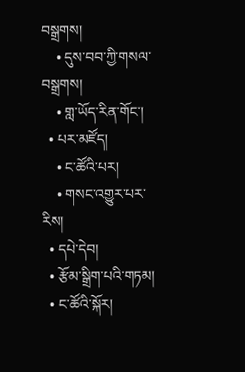བསྒྲགས།
    • དུས་བབ་ཀྱི་གསལ་བསྒྲགས།
    • གླ་ཡོད་རིན་གོང་།
  • པར་མཛོད།
    • ང་ཚོའི་པར།
    • གསང་འགྱུར་པར་རིས།
  • དཔེ་དེབ།
  • རྩོམ་སྒྲིག་པའི་གཏམ།
  • ང་ཚོའི་སྐོར།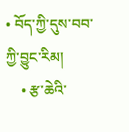• བོད་ཀྱི་དུས་བབ་ཀྱི་བྱུང་རིམ།
    • རྩ་ཆེའི་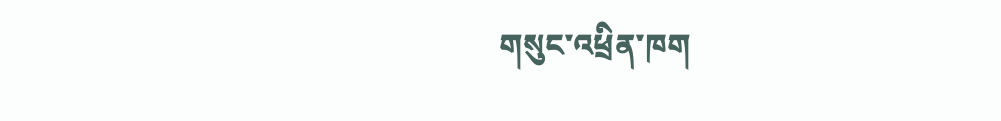གསུང་འཕྲིན་ཁག